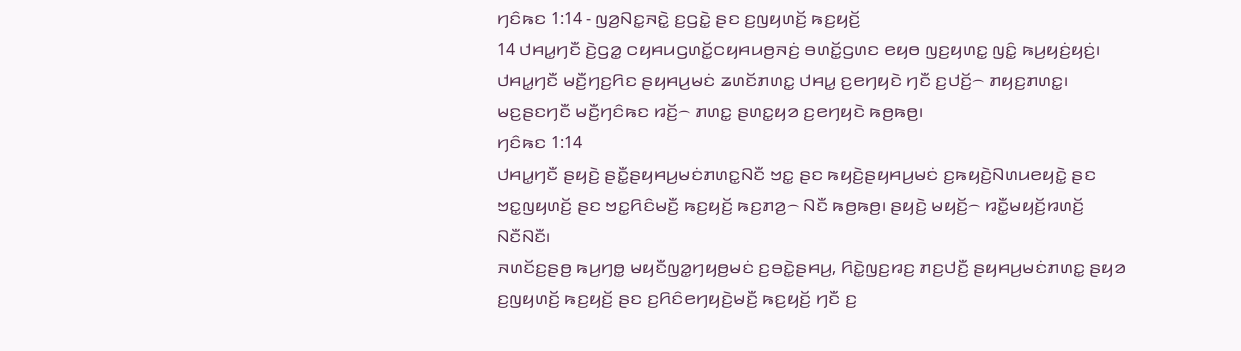ꤚꤢꤨꤒꤢ 1:14 - ꤜꤤ꤬ꤡꤢ꤭ꤏꤢꤧ꤭ ꤢ꤬ꤞꤢꤧ꤭ ꤔꤢ ꤢ꤬ꤜꤟꤛꤢꤩ꤬ ꤒꤢ꤬ꤟꤢꤩ꤬
14 ꤓꤌꤣ꤭ꤚꤢꤪ ꤢꤧ꤬ꤞꤤ꤭ ꤍꤟꤌꤣꤞꤛꤢꤩ꤭ꤍꤟꤌꤣꤥ꤬ꤏꤢꤦ꤬ ꤋꤛꤢꤩ꤭ꤞꤛꤢ ꤕꤟꤥ ꤜꤢ꤬ꤟꤛꤢ꤭ ꤜꤢꤨ꤭ ꤒꤣ꤬ꤟꤢꤦ꤬ꤟꤢꤦ꤬꤯ ꤓꤌꤣ꤭ꤚꤢꤪ ꤗꤢꤪ꤬ꤚꤢ꤬ꤖꤢ ꤔꤟꤌꤣ꤬ꤗꤢꤦ ꤘꤛꤢꤩꤊꤛꤢ꤭ ꤓꤌꤣ꤭ ꤢ꤬ꤕꤚꤟꤢꤧ ꤚꤢꤪ ꤢ꤬ꤓꤢꤩ꤬꤮ ꤊꤟꤢ꤬ꤊꤛꤢ꤭꤯ ꤗꤢ꤬ꤔꤢꤚꤢꤪ ꤗꤢꤪ꤬ꤚꤢꤨꤒꤢ ꤙꤢꤩ꤬꤮ ꤊꤛꤢ꤭ ꤔꤛꤢ꤭ꤟꤤ ꤢ꤬ꤕꤚꤟꤢꤧ ꤒꤥ꤬ꤒꤥ꤬꤯
ꤚꤢꤨꤒꤢ 1:14
ꤓꤌꤣ꤭ꤚꤢꤪ ꤔꤟꤢꤧ꤬ ꤔꤢꤪ꤭ꤔꤟꤌꤣ꤬ꤗꤢꤦꤊꤛꤢ꤭ꤡꤢꤪ ꤠꤢ꤭ ꤔꤢ ꤒꤟꤢꤧ꤬ꤔꤟꤌꤣ꤬ꤗꤢꤦ ꤢ꤬ꤒꤟꤢꤧ꤬ꤡꤛꤣꤕꤟꤢꤧ꤭ ꤔꤢ ꤠꤢ꤭ꤜꤟꤛꤢꤩ꤬ ꤔꤢ ꤠꤢ꤭ꤖꤢꤨꤗꤢꤪ꤬ ꤒꤢ꤬ꤟꤢꤩ꤬ ꤒꤢ꤬ꤊꤤ꤬꤮ ꤡꤢꤪ ꤒꤥ꤬ꤒꤥ꤬꤯ ꤔꤟꤢꤧ꤬ ꤗꤟꤢꤩ꤬꤮ ꤙꤢꤪ꤭ꤗꤟꤢꤩ꤬ꤙꤛꤢꤩ꤬ ꤡꤢꤪꤡꤢꤪ꤯
ꤏꤛꤢꤩꤢ꤬ꤔꤥ꤬ ꤒꤣ꤬ꤚꤥ꤭ ꤗꤟꤢꤪꤜꤤ꤭ꤚꤟꤥ꤬ꤗꤢꤦ ꤢ꤬ꤋꤢꤧ꤭ꤔꤌꤣ꤬, ꤖꤢꤧ꤭ꤜꤢ꤬ꤙꤢ꤬ ꤊꤢ꤬ꤓꤢꤪ꤬ ꤔꤟꤌꤣ꤬ꤗꤢꤦꤊꤛꤢ꤭ ꤔꤟꤤ ꤢ꤬ꤜꤟꤛꤢꤩ꤬ ꤒꤢ꤬ꤟꤢꤩ꤬ ꤔꤢ ꤢ꤬ꤖꤢꤨꤕꤚꤟꤢꤧ꤬ꤗꤢꤪ꤬ ꤒꤢ꤬ꤟꤢꤩ꤬ ꤚꤢꤪ ꤢ꤬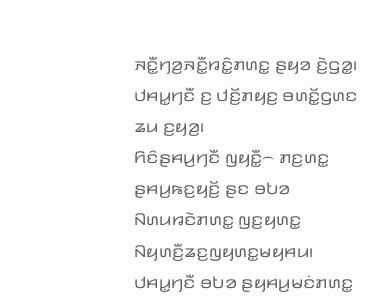ꤏꤢꤪ꤭ꤚꤤ꤬ꤏꤢꤪ꤭ꤙꤢꤨ꤭ꤊꤛꤢ꤭ ꤔꤟꤤ ꤢꤧ꤬ꤞꤤ꤭꤯ ꤓꤌꤣ꤭ꤚꤢꤪ ꤢ꤬ ꤓꤢꤩ꤬ꤊꤟꤢ꤬ ꤋꤛꤢꤩ꤭ꤞꤛꤢ ꤘꤣ ꤢ꤬ꤟꤤ꤬꤯
ꤖꤢꤨꤔꤌꤣ꤬ꤚꤢꤪ ꤜꤟꤢꤪ꤭꤮ ꤊꤢ꤬ꤛꤢ꤭ ꤔꤌꤣ꤬ꤒꤢ꤬ꤟꤢꤩ꤬ ꤔꤢ ꤋꤝꤤ ꤡꤛꤣꤙꤢꤧꤊꤛꤢ꤭ ꤜꤢ꤬ꤟꤛꤢ꤭ ꤡꤟꤛꤢꤪ꤬ꤘꤢ꤬ꤜꤟꤛꤢ꤭ꤗꤟꤌꤣ꤯ ꤓꤌꤣ꤭ꤚꤢꤪ ꤋꤝꤤ ꤔꤟꤌꤣ꤬ꤗꤢꤦꤊꤛꤢ꤭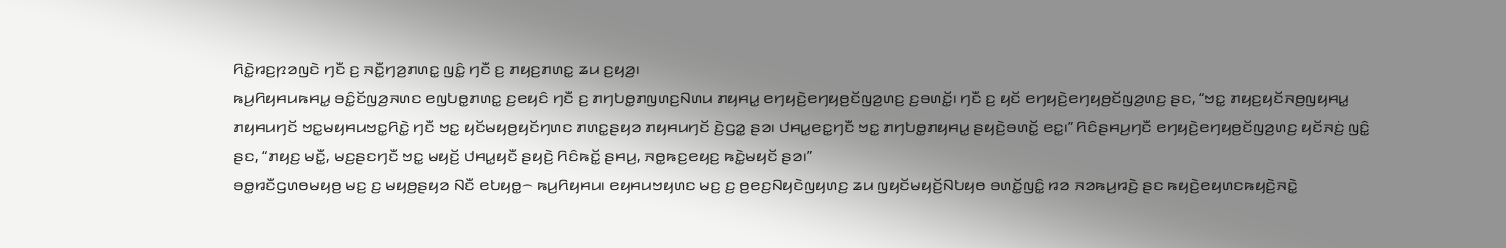ꤖꤢꤧ꤭ꤙꤢ꤬ꤐꤤꤜꤢꤧ ꤚꤢꤪ ꤢ꤬ ꤏꤢꤪ꤭ꤚꤤ꤬ꤊꤛꤢ꤭ ꤜꤢꤨ꤭ ꤚꤢꤪ ꤢ꤬ ꤊꤟꤢ꤬ꤊꤛꤢ꤭ ꤘꤣ ꤢ꤬ꤟꤤ꤬꤯
ꤒꤣ꤬ꤖꤟꤌꤣꤒꤌꤣ꤭ ꤋꤢꤨ꤭ꤢꤩꤜꤤ꤬ꤏꤛꤢ ꤕꤜꤝꤥ꤭ꤊꤛꤢ꤭ ꤢ꤬ꤕꤟꤢꤨ ꤚꤢꤪ ꤢ꤬ ꤊꤚꤝꤥ꤭ꤊꤜꤛꤢ꤬ꤡꤛꤣ ꤊꤟꤌꤣ꤭ ꤕꤚꤟꤢꤧ꤬ꤕꤚꤟꤥ꤬ꤢꤩꤜꤤ꤬ꤛꤢ꤬ ꤢ꤬ꤋꤛꤢꤩ꤭꤯ ꤚꤢꤪ ꤢ꤬ ꤟꤢꤩ ꤕꤚꤟꤢꤧ꤬ꤕꤚꤟꤥ꤬ꤢꤩꤜꤤ꤬ꤛꤢ꤬ ꤔꤢ, “ꤠꤢ꤭ ꤊꤟꤢ꤬ꤟꤢꤩꤏꤥ꤬ꤜꤟꤌꤣ꤭ ꤊꤟꤌꤣꤚꤢꤩ ꤠꤢ꤭ꤗꤟꤌꤣꤠꤢ꤭ꤖꤢꤧ꤭ ꤚꤢꤪ ꤠꤢ꤭ ꤟꤢꤩꤗꤟꤥ꤬ꤟꤢꤩꤚꤛꤢ ꤊꤛꤢ꤭ꤔꤟꤤ ꤊꤟꤌꤣꤚꤢꤩ ꤢꤧ꤬ꤞꤤ꤭ ꤔꤤ꤯ ꤓꤌꤣ꤭ꤕꤢ꤭ꤚꤢꤪ ꤠꤢ꤭ ꤊꤚꤝꤥ꤭ꤊꤟꤌꤣ꤭ ꤔꤟꤢꤧ꤬ꤋꤛꤢꤩ꤭ ꤕꤢ꤭꤯” ꤖꤢꤨꤔꤌꤣ꤬ꤚꤢꤪ ꤕꤚꤟꤢꤧ꤬ꤕꤚꤟꤥ꤬ꤢꤩꤜꤤ꤬ꤛꤢ꤬ ꤟꤢꤩꤏꤢꤦ꤬ ꤜꤢꤨ꤭ ꤔꤢ, “ꤊꤟꤢ꤬ ꤗꤢꤪ꤭, ꤗꤢ꤬ꤔꤢꤚꤢꤪ ꤠꤢ꤭ ꤗꤟꤢꤩ꤬ ꤓꤌꤣ꤭ꤟꤢꤪ ꤔꤟꤢꤧ꤬ ꤖꤢꤨꤒꤢꤩ꤭ ꤔꤌꤣ꤬, ꤏꤥ꤭ꤒꤢ꤬ꤕꤟꤢ꤬ ꤒꤢꤧ꤭ꤗꤟꤢꤩ ꤔꤤ꤯”
ꤋꤥ꤭ꤙꤢꤪꤞꤛꤥꤗꤟꤥ꤬ ꤗꤢ꤬ ꤢ꤬ ꤗꤟꤥ꤬ꤔꤟꤤ ꤡꤢꤪ ꤕꤝꤟꤥ꤭꤮ ꤒꤣ꤬ꤖꤟꤌꤣ꤯ ꤕꤟꤌꤣꤠꤟꤛꤢ ꤗꤢ꤬ ꤢ꤬ ꤥ꤬ꤕꤢ꤬ꤡꤟꤢꤧꤜꤟꤛꤢ꤬ ꤘꤣ ꤜꤟꤢꤩꤗꤟꤢꤩ꤬ꤡꤝꤟꤥ ꤋꤛꤢꤩ꤭ꤜꤢꤨ꤭ ꤙꤤ ꤏꤤꤒꤣ꤬ꤙꤢꤧ꤬ ꤔꤢ ꤒꤟꤢꤧ꤬ꤕꤟꤛꤢꤒꤟꤢꤧ꤬ꤏꤢꤧ꤭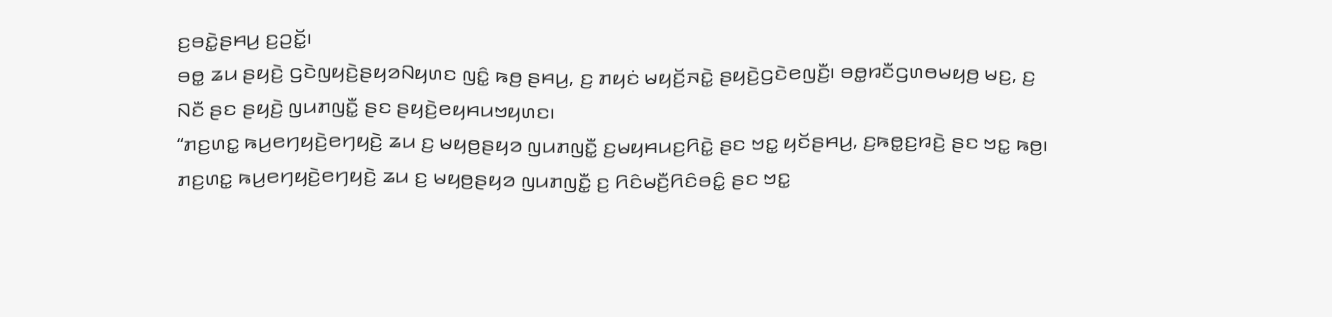ꤢ꤬ꤋꤢꤧ꤭ꤔꤌꤣ꤬ ꤢ꤬ꤑꤢꤩ꤭꤯
ꤋꤥ꤭ ꤘꤣ ꤔꤟꤢꤧ꤬ ꤞꤢꤧꤜꤟꤢꤧ꤬ꤔꤟꤤꤡꤟꤛꤢ ꤜꤢꤨ꤭ ꤒꤥ꤬ ꤔꤌꤣ꤬, ꤢ꤬ ꤊꤟꤢꤦ ꤗꤟꤢꤩ꤬ꤏꤢꤧ꤭ ꤔꤟꤢꤧ꤬ꤞꤢꤧꤕꤜꤢꤪ꤬꤯ ꤋꤥ꤭ꤙꤢꤪꤞꤛꤥꤗꤟꤥ꤬ ꤗꤢ꤬, ꤢ꤬ ꤡꤢꤪ ꤔꤢ ꤔꤟꤢꤧ꤬ ꤜꤣꤊꤜꤢꤪ꤭ ꤔꤢ ꤔꤟꤢꤧ꤬ꤕꤟꤌꤣꤠꤟꤛꤢ꤯
“ꤊꤢ꤬ꤛꤢ꤭ ꤒꤣ꤬ꤕꤚꤟꤢꤧ꤬ꤕꤚꤟꤢꤧ꤬ ꤘꤣ ꤢ꤬ ꤗꤟꤥ꤬ꤔꤟꤤ ꤜꤣꤊꤜꤢꤪ꤭ ꤢ꤬ꤗꤟꤌꤣꤢ꤬ꤖꤢꤧ꤭ ꤔꤢ ꤠꤢ꤭ ꤟꤢꤩꤔꤌꤣ꤬, ꤢ꤬ꤒꤥ꤭ꤢ꤬ꤙꤢꤧ꤬ ꤔꤢ ꤠꤢ꤭ ꤒꤥ꤬꤯ ꤊꤢ꤬ꤛꤢ꤭ ꤒꤣ꤬ꤕꤚꤟꤢꤧ꤬ꤕꤚꤟꤢꤧ꤬ ꤘꤣ ꤢ꤬ ꤗꤟꤥ꤬ꤔꤟꤤ ꤜꤣꤊꤜꤢꤪ꤭ ꤢ꤬ ꤖꤢꤨꤗꤢꤪ꤬ꤖꤢꤨꤋꤢꤨ꤭ ꤔꤢ ꤠꤢ꤭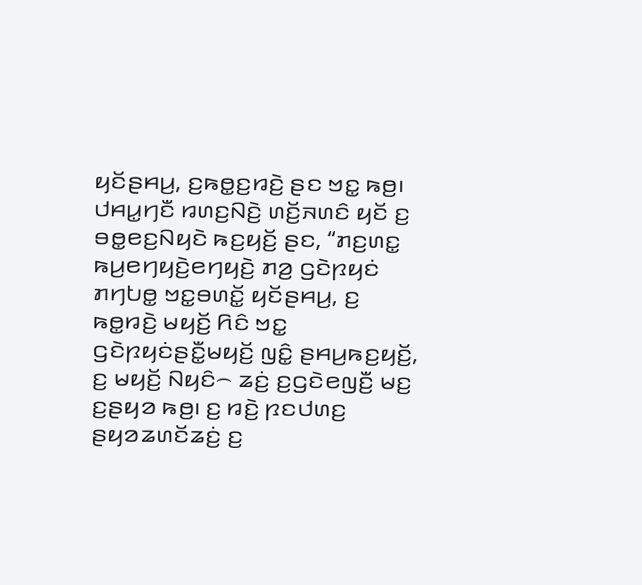ꤟꤢꤩꤔꤌꤣ꤬, ꤢ꤬ꤒꤥ꤭ꤢ꤬ꤙꤢꤧ꤬ ꤔꤢ ꤠꤢ꤭ ꤒꤥ꤬꤯
ꤓꤌꤣ꤭ꤚꤢꤪ ꤙꤛꤢ꤬ꤡꤢꤧ꤬ ꤛꤢꤩ꤬ꤏꤛꤢꤨ ꤟꤢꤩ ꤢ꤬ ꤋꤥ꤭ꤕꤢ꤬ꤡꤟꤢꤧ ꤒꤢ꤬ꤟꤢꤩ꤬ ꤔꤢ, “ꤊꤢ꤬ꤛꤢ꤭ ꤒꤣ꤬ꤕꤚꤟꤢꤧ꤬ꤕꤚꤟꤢꤧ꤬ ꤊꤤ꤬ ꤞꤢꤧꤐꤟꤢꤦ ꤊꤚꤝꤥ꤭ ꤠꤢ꤭ꤋꤛꤢꤩ꤭ ꤟꤢꤩꤔꤌꤣ꤬, ꤢ꤬ ꤒꤥ꤭ꤙꤢꤧ꤬ ꤗꤟꤢꤩ꤬ ꤖꤢꤨ ꤠꤢ꤭ ꤞꤢꤧꤐꤟꤢꤦꤔꤢꤪ꤭ꤗꤟꤢꤩ꤬ ꤜꤢꤨ꤭ ꤔꤌꤣ꤬ꤒꤢ꤬ꤟꤢꤩ꤬, ꤢ꤬ ꤗꤟꤢꤩ꤬ ꤡꤟꤢꤨ꤮ ꤘꤢꤦ꤬ ꤢ꤬ꤞꤢꤧꤕꤜꤢꤪ꤬ ꤗꤢ꤬ ꤢ꤬ꤔꤟꤤ ꤒꤥ꤬꤯ ꤢ꤬ ꤙꤢꤧ꤬ ꤐꤢꤓꤛꤢ꤬ ꤔꤟꤤꤘꤛꤢꤩꤘꤢꤦ꤬ ꤢ꤬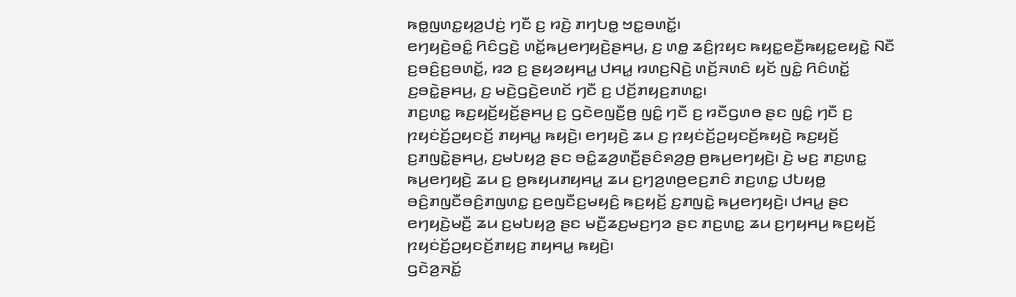ꤒꤥ꤭ꤜꤛꤢ꤭ꤟꤤ꤬ꤓꤢꤦ꤬ ꤚꤢꤪ ꤢ꤬ ꤙꤢꤧ꤬ ꤊꤚꤝꤥ꤭ ꤠꤢ꤭ꤋꤛꤢꤩ꤭꤯
ꤕꤚꤟꤢꤧ꤬ꤋꤢꤨ꤭ ꤖꤢꤨꤞꤢꤧ꤬ ꤛꤢꤩ꤭ꤒꤣ꤬ꤕꤚꤟꤢꤧ꤬ꤔꤌꤣ꤬, ꤢ꤬ ꤛꤥ꤭ ꤘꤢꤨ꤬ꤐꤟꤢ ꤒꤟꤢ꤭ꤕꤢꤪ꤬ꤒꤟꤢ꤭ꤕꤟꤢꤧ꤭ ꤡꤢꤪ ꤢ꤬ꤋꤢꤨ꤬ꤢ꤬ꤋꤛꤢꤩ꤭, ꤙꤤ ꤢ꤬ ꤔꤟꤤꤟꤌꤣ꤭ ꤓꤌꤣ꤭ ꤙꤛꤢ꤬ꤡꤢꤧ꤬ ꤛꤢꤩ꤬ꤏꤛꤢꤨ ꤟꤢꤩ ꤜꤢꤨ꤭ ꤖꤢꤨꤛꤢꤩ꤭ ꤢ꤬ꤋꤢꤧ꤭ꤔꤌꤣ꤬, ꤢ꤬ ꤗꤢꤧ꤬ꤞꤢꤧ꤬ꤕꤛꤢꤩ ꤚꤢꤪ ꤢ꤬ ꤓꤢꤩ꤬ꤊꤟꤢ꤬ꤊꤛꤢ꤭꤯
ꤊꤢ꤬ꤛꤢ꤭ ꤒꤢ꤬ꤟꤢꤩ꤬ꤟꤢꤩ꤬ꤔꤌꤣ꤬ ꤢ꤬ ꤞꤢꤧꤕꤜꤢꤪ꤬ꤥ꤬ ꤜꤢꤨ꤭ ꤚꤢꤪ ꤢ꤬ ꤙꤢꤪꤞꤛꤥ ꤔꤢ ꤜꤢꤨ꤭ ꤚꤢꤪ ꤢ꤬ ꤐꤟꤢꤦꤢꤩ꤬ꤑꤟꤢꤢꤩ꤬ ꤊꤟꤌꤣ꤭ ꤒꤟꤢꤧ꤬꤯ ꤕꤚꤟꤢꤧ꤬ ꤘꤣ ꤢ꤬ ꤐꤟꤢꤦꤢꤩ꤬ꤑꤟꤢꤢꤩ꤬ꤒꤟꤢꤧ꤬ ꤒꤢ꤬ꤟꤢꤩ꤬ ꤢ꤬ꤊꤜꤢꤧ꤭ꤔꤌꤣ꤬, ꤢ꤬ꤗꤝꤟꤤ꤬ ꤔꤢ ꤋꤢꤨ꤭ꤘꤤ꤬ꤛꤢꤪ꤬ꤔꤢꤨꤎꤤ꤬ꤥ꤬ ꤥ꤬ꤒꤣ꤬ꤕꤚꤟꤢꤧ꤬꤯ ꤢꤧ꤬ ꤗꤢ꤬ ꤊꤢ꤬ꤛꤢ꤭ ꤒꤣ꤬ꤕꤚꤟꤢꤧ꤬ ꤘꤣ ꤢ꤬ ꤥ꤬ꤒꤟꤣꤊꤟꤌꤣ꤭ ꤘꤣ ꤢ꤬ꤚꤤ꤬ꤛꤥ꤬ꤕꤢ꤬ꤊꤢꤨ ꤊꤢ꤬ꤛꤢ꤭ ꤓꤝꤟꤥ꤭ ꤋꤢꤨ꤬ꤊꤜꤢꤪꤋꤢꤨ꤬ꤊꤜꤛꤢ꤭ ꤢ꤬ꤕꤜꤢꤪꤢ꤬ꤗꤟꤢꤨ꤬ ꤒꤢ꤬ꤟꤢꤩ꤬ ꤢ꤬ꤊꤜꤢꤧ꤭ ꤒꤣ꤬ꤕꤚꤟꤢꤧ꤬꤯ ꤓꤌꤣ꤭ ꤔꤢ ꤕꤚꤟꤢꤧ꤬ꤗꤢꤪ꤬ ꤘꤣ ꤢ꤬ꤗꤝꤟꤤ꤬ ꤔꤢ ꤗꤢꤪ꤬ꤘꤢ꤬ꤗꤢ꤬ꤚꤤ ꤔꤢ ꤊꤢ꤬ꤛꤢ꤭ ꤘꤣ ꤢ꤬ꤚꤟꤌꤣ꤬ ꤒꤢ꤬ꤟꤢꤩ꤬ ꤐꤟꤢꤦꤢꤩ꤬ꤑꤟꤢꤢꤩ꤬ꤊꤟꤢ꤬ ꤊꤟꤌꤣ꤭ ꤒꤟꤢꤧ꤬꤯
ꤞꤢꤧꤤ꤬ꤏꤢꤩ꤭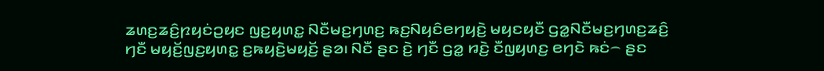ꤘꤛꤢ꤬ꤘꤢꤨ꤬ꤐꤟꤢꤦꤑꤟꤢ ꤜꤢ꤬ꤟꤛꤢ꤭ ꤡꤢꤪꤗꤢ꤬ꤚꤛꤢ꤬ ꤒꤢ꤬ꤡꤟꤢꤨꤕꤚꤟꤢꤧ꤬ ꤗꤟꤢꤟꤢꤪ ꤞꤤ꤭ꤡꤢꤪꤗꤢ꤬ꤚꤛꤢ꤬ꤘꤢꤨ꤬ ꤚꤢꤪ ꤗꤟꤢꤩ꤬ꤜꤢ꤬ꤟꤛꤢ꤭ ꤢ꤬ꤒꤟꤢꤧ꤬ꤗꤟꤢꤩ꤬ ꤔꤤ꤯ ꤡꤢꤪ ꤔꤢ ꤢꤧ꤬ ꤚꤢꤪ ꤞꤤ꤭ ꤙꤢꤧ꤬ ꤢꤪꤜꤟꤛꤢ꤬ ꤕꤚꤢꤧ ꤒꤢꤦ꤮ ꤔꤢ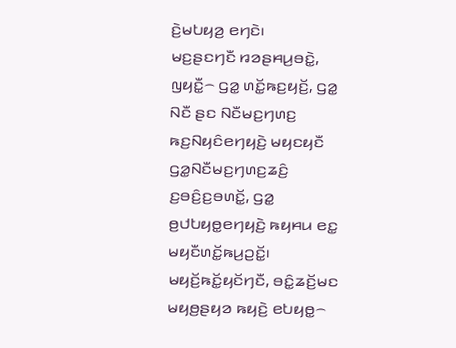ꤢꤧ꤬ꤗꤝꤟꤤ꤬ ꤕꤚꤢꤧ꤯
ꤗꤢ꤬ꤔꤢꤚꤢꤪ ꤙꤤꤔꤌꤣ꤬ꤋꤢꤧ꤭, ꤜꤟꤢꤪ꤭꤮ ꤞꤤ꤭ ꤛꤢꤩ꤭ꤒꤢ꤬ꤟꤢꤩ꤬, ꤞꤤ꤭ ꤡꤢꤪ ꤔꤢ ꤡꤢꤪꤗꤢ꤬ꤚꤛꤢ꤬ ꤒꤢ꤬ꤡꤟꤢꤨꤕꤚꤟꤢꤧ꤬ ꤗꤟꤢꤟꤢꤪ ꤞꤤ꤭ꤡꤢꤪꤗꤢ꤬ꤚꤛꤢ꤬ꤘꤢꤨ꤬ ꤢ꤬ꤋꤢꤨ꤬ꤢ꤬ꤋꤛꤢꤩ꤭, ꤞꤤ꤭ ꤥ꤬ꤓꤝꤟꤥ꤭ꤕꤚꤟꤢꤧ꤬ ꤒꤟꤌꤣ ꤕꤢ꤭ ꤗꤟꤢꤪꤛꤢꤩ꤭ꤒꤣ꤬ꤑꤢꤩ꤭꤯
ꤗꤟꤢꤩ꤬ꤒꤢꤩ꤭ꤟꤢꤩꤚꤢꤪ, ꤋꤢꤨ꤭ꤘꤢꤩ꤬ꤗꤢ ꤗꤟꤥ꤬ꤔꤟꤤ ꤒꤟꤢꤧ꤬ ꤕꤝꤟꤥ꤭꤮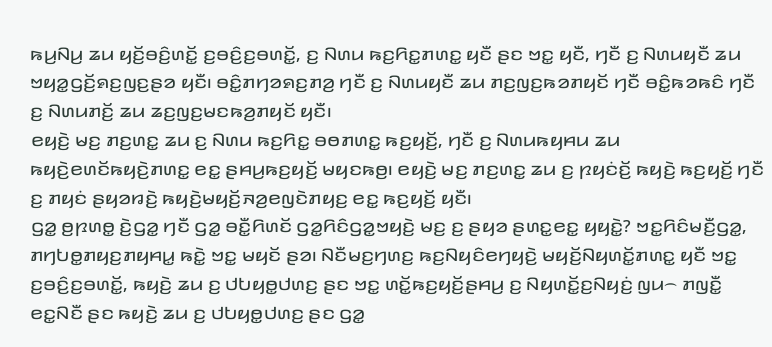ꤒꤣ꤬ꤡꤣ꤬ ꤘꤣ ꤟꤢꤩ꤬ꤋꤢꤨ꤬ꤛꤢꤩ꤭ ꤢ꤬ꤋꤢꤨ꤬ꤢ꤬ꤋꤛꤢꤩ꤭, ꤢ꤬ ꤡꤛꤣ ꤒꤢ꤬ꤖꤢ꤭ꤊꤛꤢ꤭ ꤟꤢꤪ ꤔꤢ ꤠꤢ꤭ ꤟꤢꤪ, ꤚꤢꤪ ꤢ꤬ ꤡꤛꤣꤟꤢꤪ ꤘꤣ ꤠꤟꤤ꤭ꤞꤢꤩ꤬ꤎꤢ꤬ꤜꤢ꤬ꤔꤤ ꤟꤢꤪ꤯ ꤋꤢꤨ꤭ꤊꤚꤤꤎꤢ꤬ꤊꤤ꤬ ꤚꤢꤪ ꤢ꤬ ꤡꤛꤣꤟꤢꤪ ꤘꤣ ꤊꤢ꤬ꤜꤢ꤬ꤒꤤꤊꤟꤢꤩ ꤚꤢꤪ ꤋꤢꤨ꤭ꤒꤤꤒꤢꤨ ꤚꤢꤪ ꤢ꤬ ꤡꤛꤣꤊꤢꤩ꤬ ꤘꤣ ꤘꤢ꤬ꤜꤢ꤬ꤗꤢꤒꤤ꤬ꤊꤟꤢꤩ ꤟꤢꤪ꤯
ꤕꤟꤢꤧ꤬ ꤗꤢ꤬ ꤊꤢ꤬ꤛꤢ꤭ ꤘꤣ ꤢ꤬ ꤡꤛꤣ ꤒꤢ꤬ꤖꤢ꤭ ꤋꤥꤊꤛꤢ꤭ ꤒꤢ꤬ꤟꤢꤩ꤬, ꤚꤢꤪ ꤢ꤬ ꤡꤛꤣꤒꤟꤌꤣ ꤘꤣ ꤒꤟꤢꤧ꤬ꤕꤛꤢꤩꤒꤟꤢꤧ꤬ꤊꤛꤢ꤭ ꤕꤢ꤭ ꤔꤌꤣ꤬ꤒꤢ꤬ꤟꤢꤩ꤬ ꤗꤟꤢꤒꤥ꤬꤯ ꤕꤟꤢꤧ꤬ ꤗꤢ꤬ ꤊꤢ꤬ꤛꤢ꤭ ꤘꤣ ꤢ꤬ ꤐꤟꤢꤦꤢꤩ꤬ ꤒꤟꤢꤧ꤬ ꤒꤢ꤬ꤟꤢꤩ꤬ ꤚꤢꤪ ꤢ꤬ ꤊꤟꤢꤦ ꤔꤟꤤꤙꤢꤧ꤬ ꤒꤟꤢꤧ꤬ꤗꤟꤢꤩ꤬ꤏꤤ꤬ꤕꤜꤢꤧꤊꤟꤢ꤬ ꤕꤢ꤭ ꤒꤢ꤬ꤟꤢꤩ꤬ ꤟꤢꤪ꤯
ꤞꤤ꤭ ꤥ꤬ꤐꤛꤥ꤭ ꤢꤧ꤬ꤞꤤ꤭ ꤚꤢꤪ ꤞꤤ꤭ ꤋꤢꤪ꤭ꤖꤛꤢꤩ ꤞꤤ꤭ꤖꤢꤨꤞꤤ꤭ꤠꤟꤢꤧ꤬ ꤗꤢ꤬ ꤢ꤬ ꤔꤟꤤ ꤔꤛꤢ꤭ꤕꤢ꤭ ꤟꤟꤢꤧ꤭? ꤠꤢ꤭ꤖꤢꤨꤗꤢꤪ꤬ꤞꤤ꤭, ꤊꤚꤝꤥ꤭ꤊꤟꤢ꤬ꤊꤟꤌꤣ꤭ ꤒꤢꤧ꤭ ꤠꤢ꤭ ꤗꤟꤢꤩ ꤔꤤ꤯ ꤡꤢꤪꤗꤢ꤬ꤚꤛꤢ꤬ ꤒꤢ꤬ꤡꤟꤢꤨꤕꤚꤟꤢꤧ꤬ ꤗꤟꤢꤩ꤬ꤡꤟꤛꤢꤩ꤭ꤊꤛꤢ꤭ ꤟꤢꤪ ꤠꤢ꤭ ꤢ꤬ꤋꤢꤨ꤬ꤢ꤬ꤋꤛꤢꤩ꤭, ꤒꤟꤢꤧ꤬ ꤘꤣ ꤢ꤬ ꤓꤝꤟꤥ꤭ꤓꤛꤢ꤬ ꤔꤢ ꤠꤢ꤭ ꤛꤢꤩ꤭ꤒꤢ꤬ꤟꤢꤩ꤬ꤔꤌꤣ꤬ ꤢ꤬ ꤡꤟꤛꤢꤩ꤭ꤢ꤬ꤡꤟꤢꤦ꤬ ꤜꤣ꤮ ꤊꤜꤢꤪ꤭ ꤕꤢ꤭ꤡꤢꤪ ꤔꤢ ꤒꤟꤢꤧ꤬ ꤘꤣ ꤢ꤬ ꤓꤝꤟꤥ꤭ꤓꤛꤢ꤬ ꤔꤢ ꤞꤤ꤭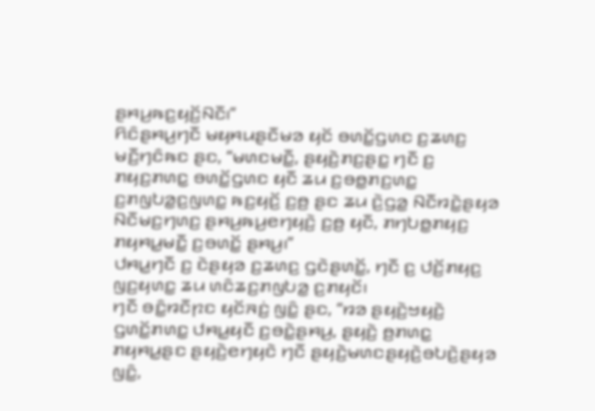ꤔꤌꤣ꤬ꤒꤢ꤬ꤟꤢꤩ꤬ꤡꤢꤪ꤯”
ꤖꤢꤨꤔꤌꤣ꤬ꤚꤢꤪ ꤗꤟꤌꤣꤔꤢꤪꤗꤤ ꤟꤢꤩ ꤋꤛꤢꤩ꤭ꤞꤛꤢ ꤢ꤬ꤘꤛꤢ꤬ ꤗꤢꤪ꤬ꤚꤢꤨꤒꤢ ꤔꤢ, “ꤗꤛꤢꤗꤢꤪ꤭, ꤔꤟꤢꤧ꤬ꤊꤢ꤬ꤔꤢ꤭ ꤚꤢꤪ ꤢ꤬ ꤊꤟꤢ꤬ꤊꤛꤢ꤭ ꤋꤛꤢꤩ꤭ꤞꤛꤢ ꤟꤢꤪ ꤘꤣ ꤢ꤬ꤋꤥ꤭ꤊꤢ꤬ꤛꤢ꤭ ꤢ꤬ꤊꤜꤝꤤ꤭ꤢ꤬ꤜꤛꤢ꤭ ꤒꤢ꤬ꤟꤢꤩ꤬ ꤢ꤬ꤥ꤬ ꤔꤢ ꤘꤣ ꤢꤧ꤬ꤞꤤ꤭ ꤡꤢꤪꤙꤢꤧ꤭ꤔꤟꤤ ꤡꤢꤪꤗꤢ꤬ꤚꤛꤢ꤬ ꤔꤌꤣ꤬ꤒꤣ꤬ꤕꤚꤟꤢꤧ꤬ ꤢ꤬ꤥ꤬ ꤟꤢꤪ, ꤊꤚꤝꤥ꤭ꤊꤟꤢ꤬ ꤊꤟꤌꤣ꤭ꤗꤢꤪ꤭ ꤢ꤬ꤋꤛꤢꤩ꤭ ꤔꤌꤣ꤬꤯”
ꤓꤌꤣ꤭ꤚꤢꤪ ꤢ꤬ ꤢꤧꤔꤟꤤ ꤢ꤬ꤘꤛꤢ꤬ ꤞꤢꤧꤔꤛꤢꤩ꤭, ꤚꤢꤪ ꤢ꤬ ꤓꤢꤩ꤬ꤊꤟꤢ꤬ ꤜꤢ꤬ꤟꤛꤢ꤭ ꤘꤣ ꤛꤢꤨꤘꤢ꤬ꤊꤜꤝꤤ꤭ ꤢ꤬ꤊꤟꤢꤩ꤯
ꤚꤢꤪ ꤋꤢꤨ꤭ꤙꤢꤪꤐꤢ ꤟꤢꤩꤏꤢꤦ꤬ ꤜꤢꤨ꤭ ꤔꤢ, “ꤙꤤ ꤔꤟꤢꤧ꤬ꤠꤟꤢꤧ꤬ ꤞꤛꤢꤩ꤭ꤊꤛꤢ꤭ ꤓꤌꤣ꤭ꤟꤢꤪ ꤢ꤬ꤋꤢꤧ꤭ꤔꤌꤣ꤬, ꤔꤟꤢꤧ꤬ ꤥ꤬ꤊꤛꤢ꤭ ꤊꤟꤌꤣ꤭ꤔꤢ ꤔꤟꤢꤧ꤬ꤕꤚꤟꤢꤧ ꤚꤢꤪ ꤔꤟꤢꤧ꤬ꤗꤛꤢꤔꤟꤢꤧ꤬ꤋꤝꤢꤧ꤬ꤔꤟꤤ ꤜꤢꤨ꤭,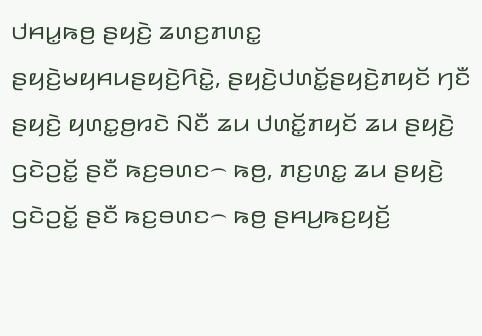ꤓꤌꤣ꤭ꤒꤥ꤬ ꤔꤟꤢꤧ꤬ ꤘꤛꤢ꤬ꤊꤛꤢ꤭ ꤔꤟꤢꤧ꤬ꤗꤟꤌꤣꤔꤟꤢꤧ꤬ꤖꤢꤧ꤭, ꤔꤟꤢꤧ꤬ꤓꤛꤢꤩ꤭ꤔꤟꤢꤧ꤬ꤊꤟꤢꤩ ꤚꤢꤪ ꤔꤟꤢꤧ꤬ ꤟꤛꤢ꤭ꤥ꤬ꤙꤢꤧ ꤡꤢꤪ ꤘꤣ ꤓꤛꤢꤩ꤭ꤊꤟꤢꤩ ꤘꤣ ꤔꤟꤢꤧ꤬ ꤞꤢꤧꤑꤢꤩ꤭ ꤔꤢꤪ ꤒꤢ꤬ꤋꤛꤢ꤮ ꤒꤥ꤬, ꤊꤢ꤬ꤛꤢ꤭ ꤘꤣ ꤔꤟꤢꤧ꤬ ꤞꤢꤧꤑꤢꤩ꤭ ꤔꤢꤪ ꤒꤢ꤬ꤋꤛꤢ꤮ ꤒꤥ꤬ ꤔꤌꤣ꤬ꤒꤢ꤬ꤟꤢꤩ꤬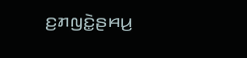ꤢ꤬ꤊꤜꤢꤧ꤭ꤔꤌꤣ꤬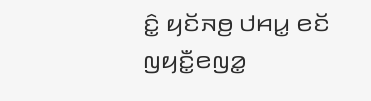ꤢꤨ꤭ ꤟꤢꤩꤏꤥ꤬ ꤓꤌꤣ꤭ ꤕꤢꤩ ꤜꤟꤢꤪ꤭ꤕꤜꤤ꤭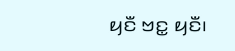ꤟꤢꤪ ꤠꤢ꤭ ꤟꤢꤪ꤯